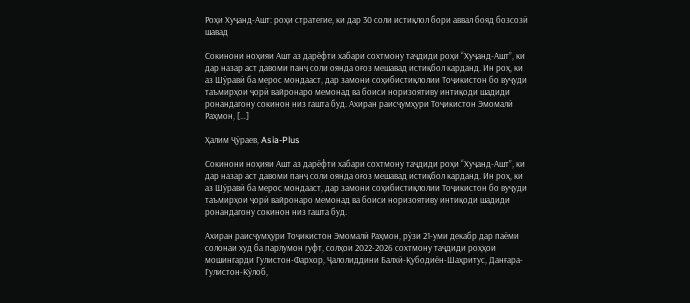Роҳи Хуҷанд-Ашт: роҳи стратегие, ки дар 30 соли истиқлол бори аввал бояд бозсозӣ шавад

Сокинони ноҳияи Ашт аз дарёфти хабари сохтмону таҷдиди роҳи “Хуҷанд-Ашт”, ки дар назар аст давоми панҷ соли оянда оғоз мешавад истиқбол карданд. Ин роҳ, ки аз Шӯравӣ ба мерос мондааст, дар замони соҳибистиқлолии Тоҷикистон бо вуҷуди таъмирҳои ҷорӣ вайронаро мемонад ва боиси норизоятиву интиқоди шадиди ронандагону сокинон низ гашта буд. Ахиран раисҷумҳури Тоҷикистон Эмомалӣ Раҳмон, […]

Ҳалим Ҷӯраев, Asia-Plus

Сокинони ноҳияи Ашт аз дарёфти хабари сохтмону таҷдиди роҳи “Хуҷанд-Ашт”, ки дар назар аст давоми панҷ соли оянда оғоз мешавад истиқбол карданд. Ин роҳ, ки аз Шӯравӣ ба мерос мондааст, дар замони соҳибистиқлолии Тоҷикистон бо вуҷуди таъмирҳои ҷорӣ вайронаро мемонад ва боиси норизоятиву интиқоди шадиди ронандагону сокинон низ гашта буд.

Ахиран раисҷумҳури Тоҷикистон Эмомалӣ Раҳмон, рӯзи 21-уми декабр дар паёми солонаи худ ба парлумон гуфт, солҳои 2022-2026 сохтмону таҷдиди роҳҳои мошингарди Гулистон-Фархор, Ҷалолиддини Балхӣ-Қубодиён-Шаҳритус, Данғара-Гулистон-Кӯлоб,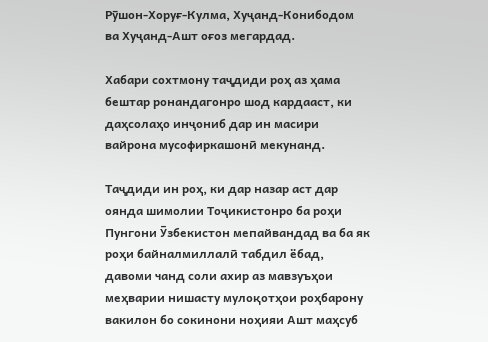Рӯшон-Хоруғ-Кулма, Хуҷанд-Конибодом ва Хуҷанд-Ашт оғоз мегардад.

Хабари сохтмону таҷдиди роҳ аз ҳама бештар ронандагонро шод кардааст, ки даҳсолаҳо инҷониб дар ин масири вайрона мусофиркашонӣ мекунанд.

Таҷдиди ин роҳ, ки дар назар аст дар оянда шимолии Тоҷикистонро ба роҳи Пунгони Ӯзбекистон мепайвандад ва ба як роҳи байналмиллалӣ табдил ёбад, давоми чанд соли ахир аз мавзуъҳои меҳварии нишасту мулоқотҳои роҳбарону вакилон бо сокинони ноҳияи Ашт маҳсуб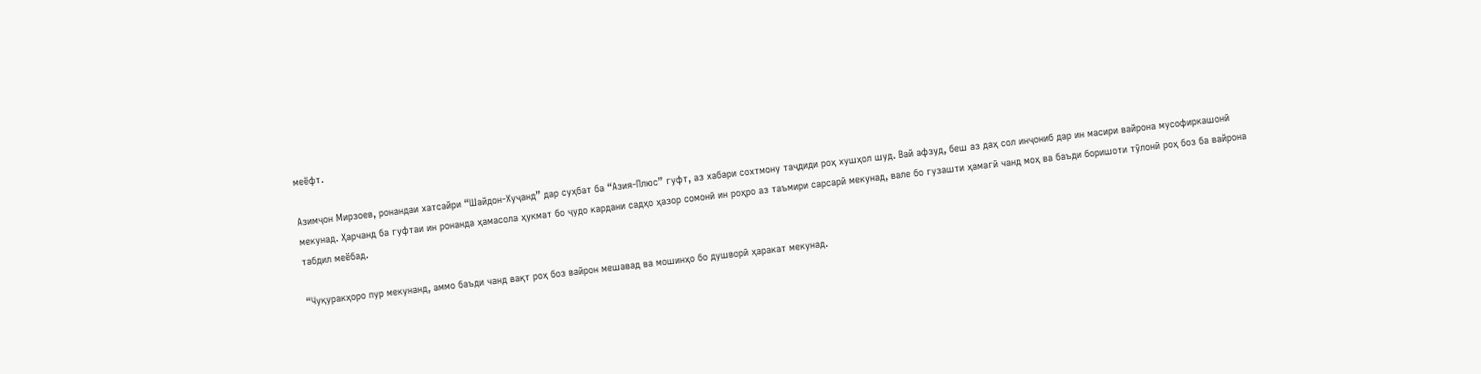меёфт.

Азимҷон Мирзоев, ронандаи хатсайри “Шайдон-Хуҷанд” дар суҳбат ба “Азия-Плюс” гуфт, аз хабари сохтмону таҷдиди роҳ хушҳол шуд. Вай афзуд, беш аз даҳ сол инҷониб дар ин масири вайрона мусофиркашонӣ мекунад. Ҳарчанд ба гуфтаи ин ронанда ҳамасола ҳукмат бо ҷудо кардани садҳо ҳазор сомонӣ ин роҳро аз таъмири сарсарӣ мекунад, вале бо гузашти ҳамагӣ чанд моҳ ва баъди боришоти тӯлонӣ роҳ боз ба вайрона табдил меёбад.

“Чуқуракҳоро пур мекунанд, аммо баъди чанд вақт роҳ боз вайрон мешавад ва мошинҳо бо душворӣ ҳаракат мекунад.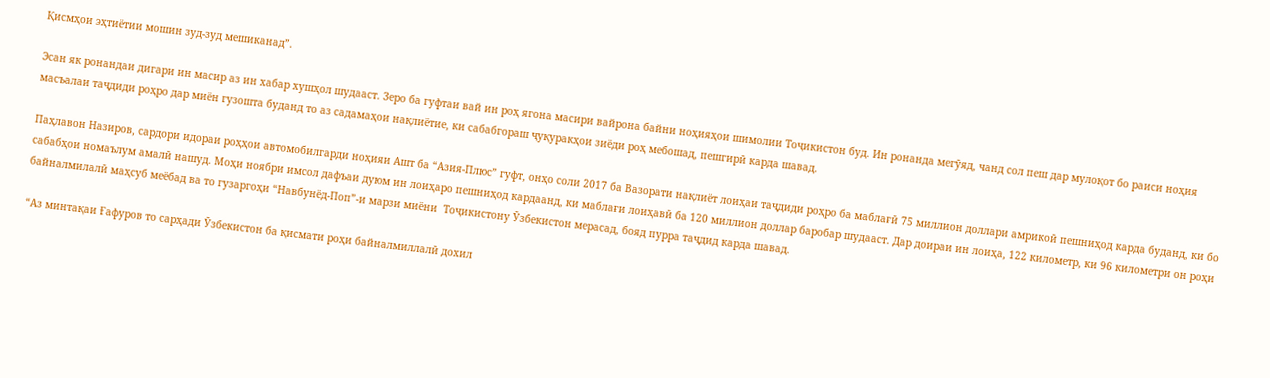Қисмҳои эҳтиётии мошин зуд-зуд мешиканад”.

Эсан як ронандаи дигари ин масир аз ин хабар хушҳол шудааст. Зеро ба гуфтаи вай ин роҳ ягона масири вайрона байни ноҳияҳои шимолии Тоҷикистон буд. Ин ронанда мегӯяд, чанд сол пеш дар мулоқот бо раиси ноҳия масъалаи таҷдиди роҳро дар миён гузошта буданд то аз садамаҳои нақлиётие, ки сабабгораш ҷуқуракҳои зиёди роҳ мебошад, пешгирӣ карда шавад.

Паҳлавон Назиров, сардори идораи роҳҳои автомобилгарди ноҳияи Ашт ба “Азия-Плюс” гуфт, онҳо соли 2017 ба Вазорати нақлиёт лоиҳаи таҷдиди роҳро ба маблағӣ 75 миллион доллари амрикоӣ пешниҳод карда буданд, ки бо сабабҳои номаълум амалӣ нашуд. Моҳи ноябри имсол дафъаи дуюм ин лоиҳаро пешниҳод кардаанд, ки маблағи лоиҳавӣ ба 120 миллион доллар баробар шудааст. Дар доираи ин лоиҳа, 122 километр, ки 96 километри он роҳи байналмилалӣ маҳсуб меёбад ва то гузаргоҳи “Навбунёд-Поп”-и марзи миёни  Тоҷикистону Ӯзбекистон мерасад, бояд пурра таҷдид карда шавад.

“Аз минтақаи Ғафуров то сарҳади Ӯзбекистон ба қисмати роҳи байналмиллалӣ дохил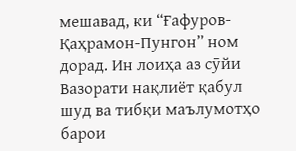мешавад, ки “Ғафуров-Қаҳрамон-Пунгон” ном дорад. Ин лоиҳа аз сӯйи Вазорати нақлиёт қабул шуд ва тибқи маълумотҳо барои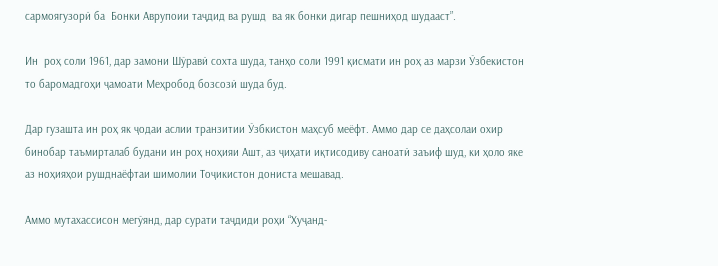сармоягузорӣ ба  Бонки Аврупоии таҷдид ва рушд  ва як бонки дигар пешниҳод шудааст”.

Ин  роҳ соли 1961, дар замони Шӯравӣ сохта шуда, танҳо соли 1991 қисмати ин роҳ аз марзи Ӯзбекистон то баромадгоҳи ҷамоати Меҳробод бозсозӣ шуда буд.

Дар гузашта ин роҳ як ҷодаи аслии транзитии Ӯзбкистон маҳсуб меёфт. Аммо дар се даҳсолаи охир бинобар таъмирталаб будани ин роҳ ноҳияи Ашт, аз ҷиҳати иқтисодиву саноатӣ заъиф шуд, ки ҳоло яке аз ноҳияҳои рушднаёфтаи шимолии Тоҷикистон дониста мешавад.

Аммо мутахассисон мегӯянд, дар сурати таҷдиди роҳи “Хуҷанд-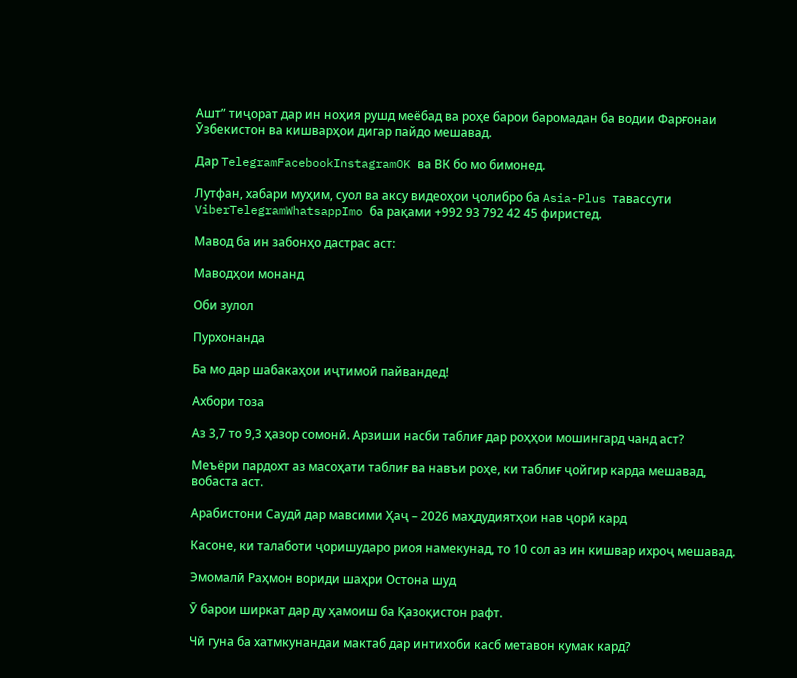Ашт” тиҷорат дар ин ноҳия рушд меёбад ва роҳе барои баромадан ба водии Фарғонаи Ӯзбекистон ва кишварҳои дигар пайдо мешавад.

Дар TelegramFacebookInstagramOK ва ВК бо мо бимонед.

Лутфан, хабари муҳим, суол ва аксу видеоҳои ҷолибро ба Asia-Plus тавассути ViberTelegramWhatsappImo ба рақами +992 93 792 42 45 фиристед.

Мавод ба ин забонҳо дастрас аст:

Маводҳои монанд

Оби зулол

Пурхонанда

Ба мо дар шабакаҳои иҷтимоӣ пайвандед!

Ахбори тоза

Аз 3,7 то 9,3 ҳазор сомонӣ. Арзиши насби таблиғ дар роҳҳои мошингард чанд аст?

Меъёри пардохт аз масоҳати таблиғ ва навъи роҳе, ки таблиғ ҷойгир карда мешавад, вобаста аст.

Арабистони Саудӣ дар мавсими Ҳаҷ – 2026 маҳдудиятҳои нав ҷорӣ кард

Касоне, ки талаботи ҷоришударо риоя намекунад, то 10 сол аз ин кишвар ихроҷ мешавад.

Эмомалӣ Раҳмон вориди шаҳри Остона шуд

Ӯ барои ширкат дар ду ҳамоиш ба Қазоқистон рафт.

Чӣ гуна ба хатмкунандаи мактаб дар интихоби касб метавон кумак кард?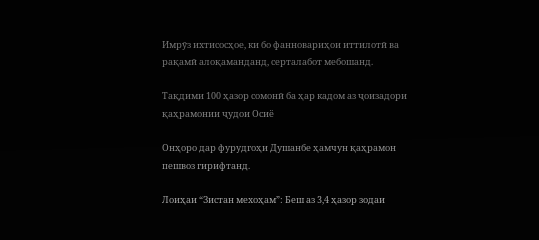Имрӯз ихтисосҳое, ки бо фанновариҳои иттилотӣ ва рақамӣ алоқаманданд, серталабот мебошанд.

Тақдими 100 ҳазор сомонӣ ба ҳар кадом аз ҷоизадори қаҳрамонии ҷудои Осиё

Онҳоро дар фурудгоҳи Душанбе ҳамчун қаҳрамон пешвоз гирифтанд.

Лоиҳаи “Зистан мехоҳам”: Беш аз 3,4 ҳазор зодаи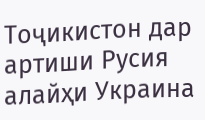Тоҷикистон дар артиши Русия алайҳи Украина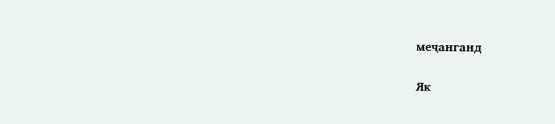меҷанганд

Як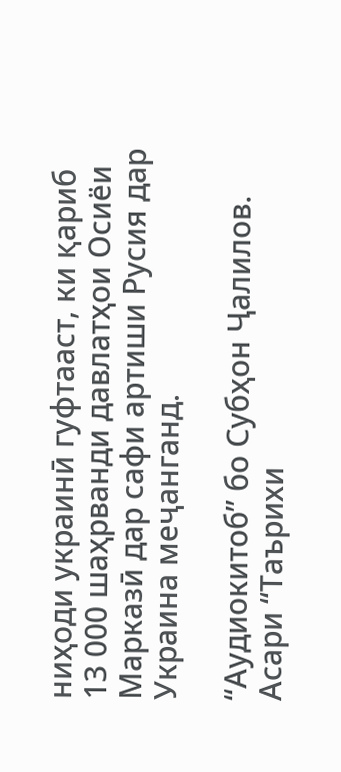ниҳоди украинӣ гуфтааст, ки қариб 13 000 шаҳрванди давлатҳои Осиёи Марказӣ дар сафи артиши Русия дар Украина меҷанганд.

“Аудиокитоб” бо Субҳон Ҷалилов. Асари “Таърихи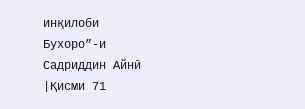инқилоби Бухоро”-и Садриддин Айнӣ |Қисми 71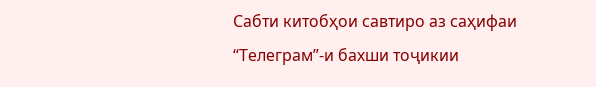Cабти китобҳои савтиро аз саҳифаи “Телеграм”-и бахши тоҷикии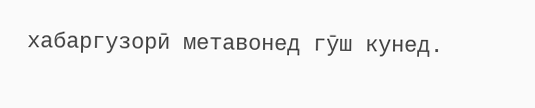хабаргузорӣ метавонед гӯш кунед.